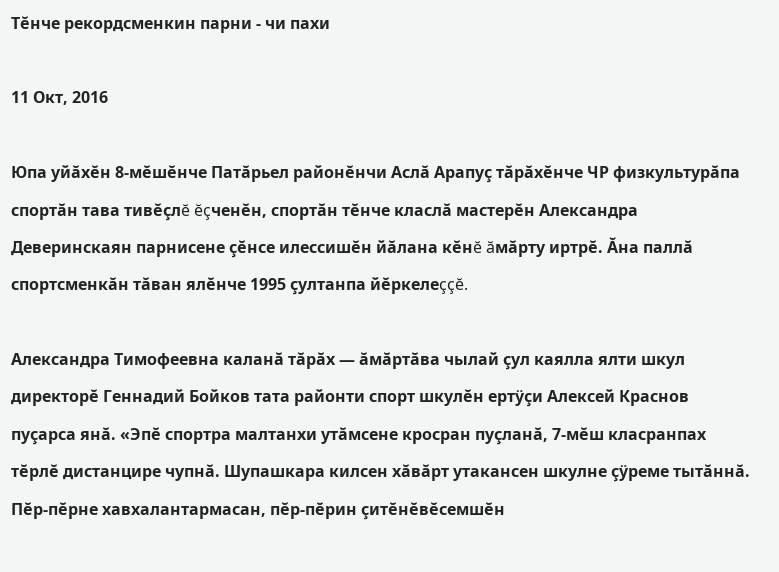Тĕнче рекордсменкин парни - чи пахи

11 Окт, 2016

Юпа уйăхĕн 8-мĕшĕнче Патăрьел районĕнчи Аслă Арапуç тăрăхĕнче ЧР физкультурăпа спортăн тава тивĕçлĕ ĕçченĕн, спортăн тĕнче класлă мастерĕн Александра Деверинскаян парнисене çĕнсе илессишĕн йăлана кĕнĕ ăмăрту иртрĕ. Ăна паллă спортсменкăн тăван ялĕнче 1995 çултанпа йĕркелеççĕ.

Александра Тимофеевна каланă тăрăх — ăмăртăва чылай çул каялла ялти шкул директорĕ Геннадий Бойков тата районти спорт шкулĕн ертÿçи Алексей Краснов пуçарса янă. «Эпĕ спортра малтанхи утăмсене кросран пуçланă, 7-мĕш класранпах тĕрлĕ дистанцире чупнă. Шупашкара килсен хăвăрт утакансен шкулне çÿреме тытăннă. Пĕр-пĕрне хавхалантармасан, пĕр-пĕрин çитĕнĕвĕсемшĕн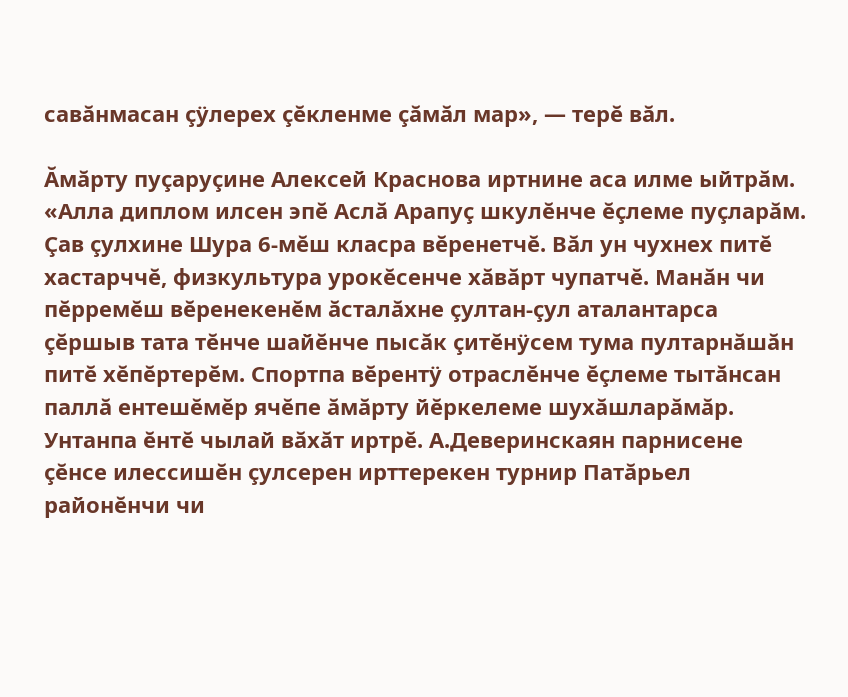савăнмасан çÿлерех çĕкленме çăмăл мар», — терĕ вăл.

Ăмăрту пуçаруçине Алексей Краснова иртнине аса илме ыйтрăм. «Алла диплом илсен эпĕ Аслă Арапуç шкулĕнче ĕçлеме пуçларăм. Çав çулхине Шура 6-мĕш класра вĕренетчĕ. Вăл ун чухнех питĕ хастарччĕ, физкультура урокĕсенче хăвăрт чупатчĕ. Манăн чи пĕрремĕш вĕренекенĕм ăсталăхне çултан-çул аталантарса çĕршыв тата тĕнче шайĕнче пысăк çитĕнÿсем тума пултарнăшăн питĕ хĕпĕртерĕм. Спортпа вĕрентÿ отраслĕнче ĕçлеме тытăнсан паллă ентешĕмĕр ячĕпе ăмăрту йĕркелеме шухăшларăмăр. Унтанпа ĕнтĕ чылай вăхăт иртрĕ. А.Деверинскаян парнисене çĕнсе илессишĕн çулсерен ирттерекен турнир Патăрьел районĕнчи чи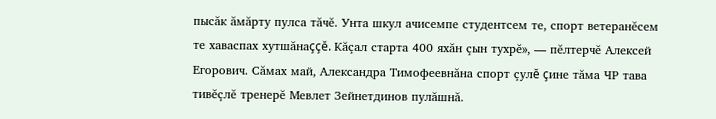пысăк ăмăрту пулса тăчĕ. Унта шкул ачисемпе студентсем те, спорт ветеранĕсем те хаваспах хутшăнаççĕ. Кăçал старта 400 яхăн çын тухрĕ», — пĕлтерчĕ Алексей Егорович. Сăмах май, Александра Тимофеевнăна спорт çулĕ çине тăма ЧР тава тивĕçлĕ тренерĕ Мевлет Зейнетдинов пулăшнă.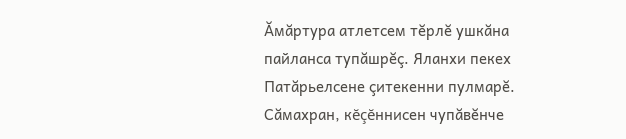Ăмăртура атлетсем тĕрлĕ ушкăна пайланса тупăшрĕç. Яланхи пекех Патăрьелсене çитекенни пулмарĕ. Сăмахран, кĕçĕннисен чупăвĕнче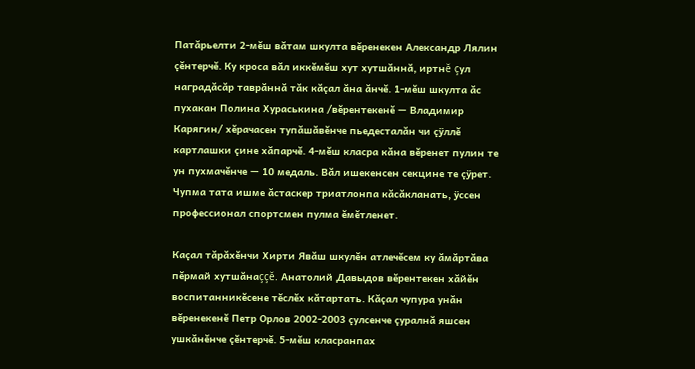Патăрьелти 2-мĕш вăтам шкулта вĕренекен Александр Лялин çĕнтерчĕ. Ку кроса вăл иккĕмĕш хут хутшăннă, иртнĕ çул наградăсăр таврăннă тăк кăçал ăна ăнчĕ. 1-мĕш шкулта ăс пухакан Полина Хураськина /вĕрентекенĕ — Владимир Карягин/ хĕрачасен тупăшăвĕнче пьедесталăн чи çÿллĕ картлашки çине хăпарчĕ. 4-мĕш класра кăна вĕренет пулин те ун пухмачĕнче — 10 медаль. Вăл ишекенсен секцине те çÿрет. Чупма тата ишме ăстаскер триатлонпа кăсăкланать, ÿссен профессионал спортсмен пулма ĕмĕтленет.

Каçал тăрăхĕнчи Хирти Явăш шкулĕн атлечĕсем ку ăмăртăва пĕрмай хутшăнаççĕ. Анатолий Давыдов вĕрентекен хăйĕн воспитанникĕсене тĕслĕх кăтартать. Кăçал чупура унăн вĕренекенĕ Петр Орлов 2002-2003 çулсенче çуралнă яшсен ушкăнĕнче çĕнтерчĕ. 5-мĕш класранпах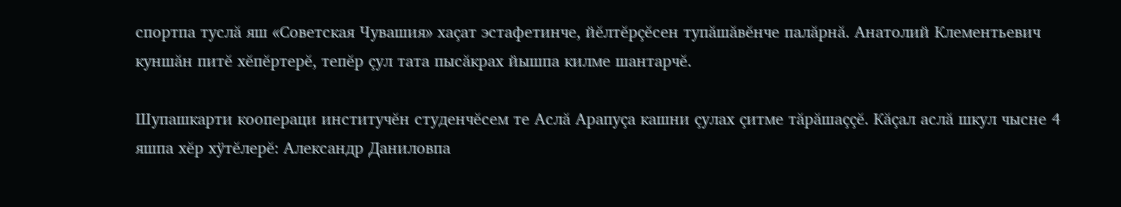спортпа туслă яш «Советская Чувашия» хаçат эстафетинче, йĕлтĕрçĕсен тупăшăвĕнче палăрнă. Анатолий Клементьевич куншăн питĕ хĕпĕртерĕ, тепĕр çул тата пысăкрах йышпа килме шантарчĕ.

Шупашкарти коопераци институчĕн студенчĕсем те Аслă Арапуçа кашни çулах çитме тăрăшаççĕ. Кăçал аслă шкул чысне 4 яшпа хĕр хÿтĕлерĕ: Александр Даниловпа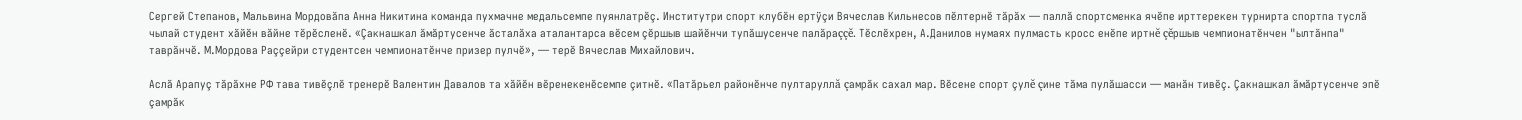Сергей Степанов, Мальвина Мордовăпа Анна Никитина команда пухмачне медальсемпе пуянлатрĕç. Институтри спорт клубĕн ертÿçи Вячеслав Кильнесов пĕлтернĕ тăрăх — паллă спортсменка ячĕпе ирттерекен турнирта спортпа туслă чылай студент хăйĕн вăйне тĕрĕсленĕ. «Çакнашкал ăмăртусенче ăсталăха аталантарса вĕсем çĕршыв шайĕнчи тупăшусенче палăраççĕ. Тĕслĕхрен, А.Данилов нумаях пулмасть кросс енĕпе иртнĕ çĕршыв чемпионатĕнчен "ылтăнпа" таврăнчĕ. М.Мордова Раççейри студентсен чемпионатĕнче призер пулчĕ», — терĕ Вячеслав Михайлович.

Аслă Арапуç тăрăхне РФ тава тивĕçлĕ тренерĕ Валентин Давалов та хăйĕн вĕренекенĕсемпе çитнĕ. «Патăрьел районĕнче пултаруллă çамрăк сахал мар. Вĕсене спорт çулĕ çине тăма пулăшасси — манăн тивĕç. Çакнашкал ăмăртусенче эпĕ çамрăк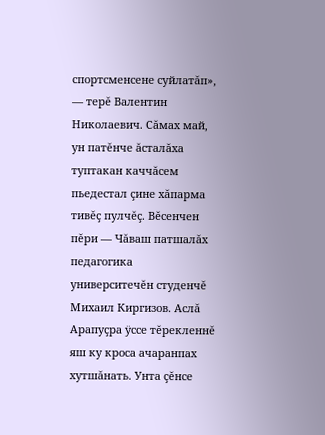спортсменсене суйлатăп», — терĕ Валентин Николаевич. Сăмах май, ун патĕнче ăсталăха туптакан каччăсем пьедестал çине хăпарма тивĕç пулчĕç. Вĕсенчен пĕри — Чăваш патшалăх педагогика университечĕн студенчĕ Михаил Киргизов. Аслă Арапуçра ÿссе тĕрекленнĕ яш ку кроса ачаранпах хутшăнать. Унта çĕнсе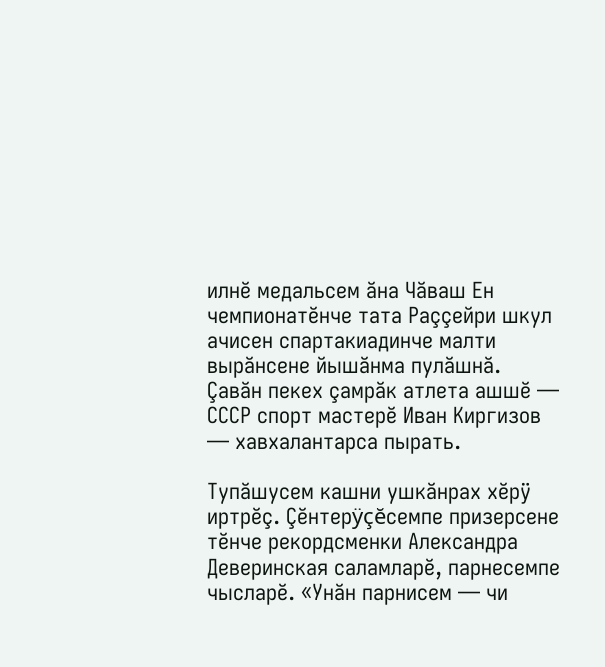илнĕ медальсем ăна Чăваш Ен чемпионатĕнче тата Раççейри шкул ачисен спартакиадинче малти вырăнсене йышăнма пулăшнă. Çавăн пекех çамрăк атлета ашшĕ — СССР спорт мастерĕ Иван Киргизов — хавхалантарса пырать.

Тупăшусем кашни ушкăнрах хĕрÿ иртрĕç. Çĕнтерÿçĕсемпе призерсене тĕнче рекордсменки Александра Деверинская саламларĕ, парнесемпе чысларĕ. «Унăн парнисем — чи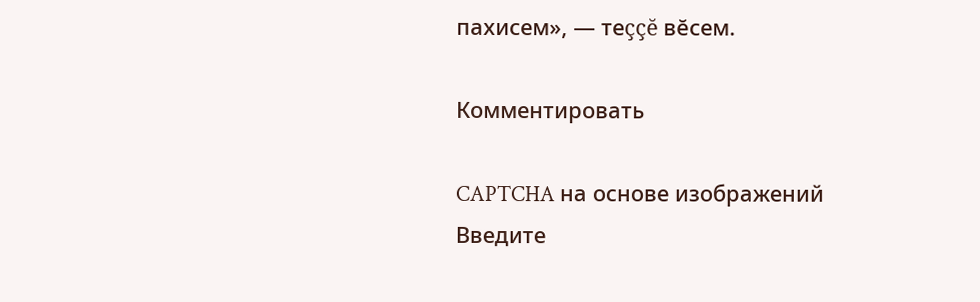пахисем», — теççĕ вĕсем.

Комментировать

CAPTCHA на основе изображений
Введите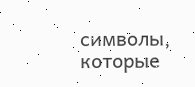символы, которые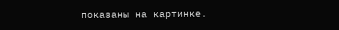показаны на картинке.